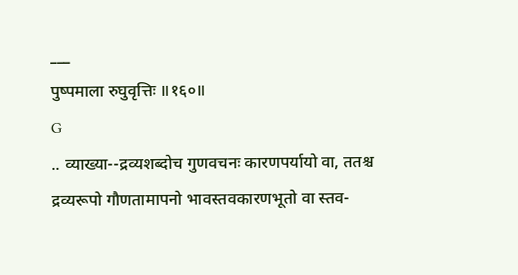___
पुष्पमाला रुघुवृत्तिः ॥१६०॥
G
.. व्याख्या--द्रव्यशब्दोच गुणवचनः कारणपर्यायो वा, ततश्च द्रव्यरूपो गौणतामापनो भावस्तवकारणभूतो वा स्तव-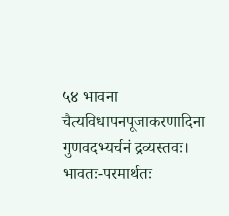५४ भावना चैत्यविधापनपूजाकरणादिना गुणवदभ्यर्चनं द्रव्यस्तवः। भावतः-परमार्थतः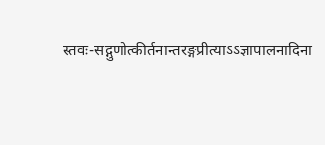स्तवः-सद्गुणोत्कीर्तनान्तरङ्गप्रीत्याऽऽज्ञापालनादिना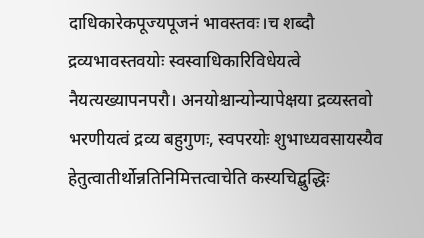दाधिकारेकपूज्यपूजनं भावस्तवः।च शब्दौ द्रव्यभावस्तवयोः स्वस्वाधिकारिविधेयत्वे नैयत्यख्यापनपरौ। अनयोश्चान्योन्यापेक्षया द्रव्यस्तवो भरणीयत्वं द्रव्य बहुगुणः, स्वपरयोः शुभाध्यवसायस्यैव हेतुत्वातीर्थोन्नतिनिमित्तत्वाचेति कस्यचिद्बुद्धिः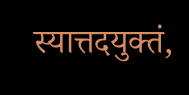स्यात्तदयुक्तं,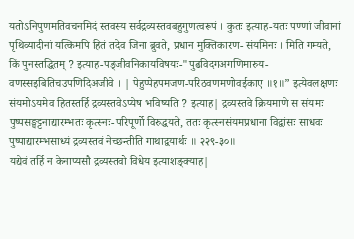यतोऽनिपुणमतिवचनमिदं स्तवस्य सर्वद्रव्यस्तवबहुगुणत्वरूपं । कुतः इत्याह-यतः पण्णां जीवानां पृथिव्यादीनां यत्किमपि हितं तदेव जिना ब्रुवते, प्रधान मुक्तिकारण- संयमिनः । मिति गम्यते, किं पुनस्तद्धितम् ? इत्याह-पड्जीवनिकायविषयः-"पुढविदगअगणिमारुय-वणस्सइबितिचउपणिदिअजीवे । | पेहुप्पेहपमजण-परिठवणमणोवईकाए ॥१॥” इत्येवलक्षणः संयमोऽयमेव हितस्तर्हि द्रव्यस्तवेऽप्येष भविष्यति ? इत्याह| द्रव्यस्तवे क्रियमाणे स संयमः पुष्पसङ्घट्टनाद्यारम्भतः कृत्स्नः-परिपूर्णो विरुद्धयते, ततः कृत्स्नसंयमप्रधाना विद्वांसः साधवः पुष्पाद्यारम्भसाध्यं द्रव्यस्तवं नेच्छन्तीति गाथाद्वयार्थः ॥ २२९-३०॥
यद्येवं तर्हि न केनाप्यसौ द्रव्यस्तवो विधेय इत्याशङ्क्याह|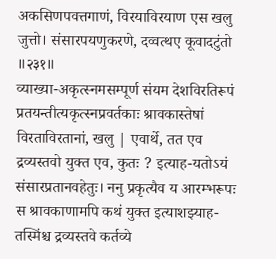अकसिणपवत्तगाणं, विरयाविरयाण एस खलु जुत्तो। संसारपयणुकरणे, दव्वत्थए कूवादटुंतो ॥२३१॥
व्याख्या-अकृत्स्नमसम्पूर्ण संयम देशविरतिरूपं प्रतयन्तीत्यकृत्स्नप्रवर्तकाः श्रावकास्तेषां विरताविरतानां, खलु | एवार्थे, तत एव द्रव्यस्तवो युक्त एव, कुतः ? इत्याह-यतोऽयं संसारप्रतानवहेतुः। ननु प्रकृत्यैव य आरम्भरूपः स श्रावकाणामपि कथं युक्त इत्याशझ्याह-तस्मिंश्च द्रव्यस्तवे कर्तव्ये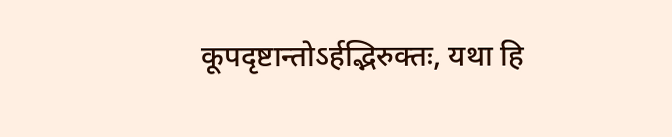कूपदृष्टान्तोऽर्हद्भिरुक्तः, यथा हि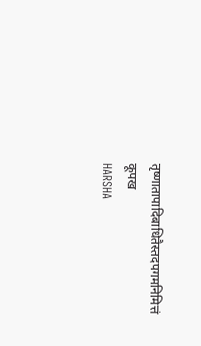तृष्णातापादिबाधितैस्तदपगमनिमित्तं कूपख
HARSHA